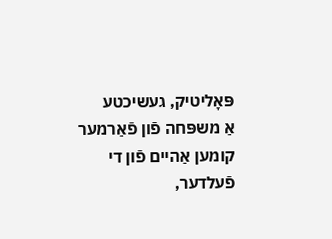פּאָליטיק, געשיכטע
אַ משפּחה פֿון פֿאַרמער קומען אַהיים פֿון די פֿעלדער,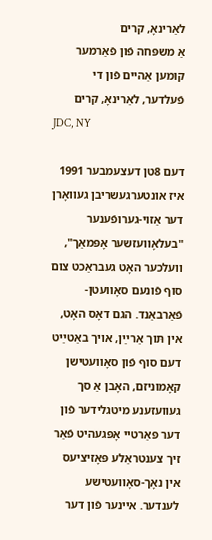לאַרינאָ, קרים
אַ משפּחה פֿון פֿאַרמער קומען אַהיים פֿון די פֿעלדער, לאַרינאָ, קרים
JDC, NY

דעם 8טן דעצעמבער 1991 איז אונטערגעשריבן געוואָרן דער אַזוי-גערופֿענער "בעלאָוועזשער אָפּמאַך", וועלכער האָט געבראַכט צום סוף פֿונעם סאָוועטן-פֿאַרבאַנד. הגם דאָס האָט, אין תּוך אַרײַן, אויך באַטײַט דעם סוף פֿון סאָוועטישן קאָמוניזם, האָבן אַ סך געוועזענע מיטגלידער פֿון דער פּאַרטיי אָפּגעהיט פֿאַר זיך צענטראַלע פּאָזיציעס אין נאָך-סאָוועטישע לענדער. איינער פֿון דער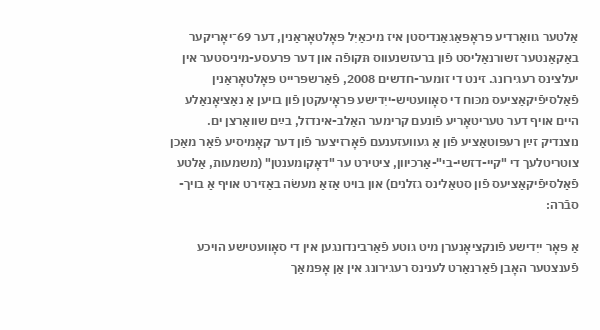אַלטער גוואַרדיע פּראָפּאַגאַנדיסטן איז מיכאַיִל פּאָלטאָראַנין, דער 69־יאָריקער באַקאַנטער זשורנאַליסט פֿון ברעזשנעווס תּקופֿה און דער פּרעסע-מיניסטער אין יעלצינס רעגירונג. זינט די זומער-חדשים 2008, פֿאַרשפּרייט פּאָלטאָראַנין פֿאַלסיפֿיקאַציעס מכּוח די סאָוועטיש-ייִדישע פּראָיעקטן פֿון בויען אַ נאַציאָנאַלע היים אויף דער טעריטאָריע פֿונעם קרימער האַלב-אינדזל, בײַם שוואַרצן ים. נוצנדיק זײַן רעפּוטאַציע פֿון אַ געוועזענעם פֿאָרזיצער פֿון דער קאָמיסיע פֿאַר מאַכן צוטריטלעך די "קיי-דזשי-בי"-אַרכיוון, ציטירט ער "דאָקומענטן" (משמעות, אַלטע פֿאַלסיפֿיקאַציעס פֿון סטאַלינס גזלנים) און בויט אַזאַ מעשׂה באַזירט אויף אַ בויך-סבֿרה:

אַ פּאָר ייִדישע פֿונקציאָנערן מיט גוטע פֿאַרבינדונגען אין די סאָוועטישע הויכע פֿענצטער האָבן פֿאַרנאַרט לענינס רעגירונג אין אַן אָפּמאַך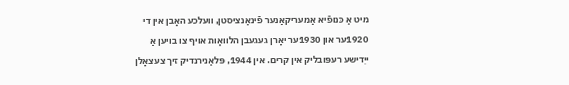מיט אַ כּנופֿיא אַמעריקאַנער פֿינאַנציסטן, וועלכע האָבן אין די 1920ער און 1930ער יאָרן געגעבן הלוואָות אויף צו בויען אַ ייִדישע רעפּובליק אין קרים. אין 1944, פּלאַנירנדיק זיך צעצאָלן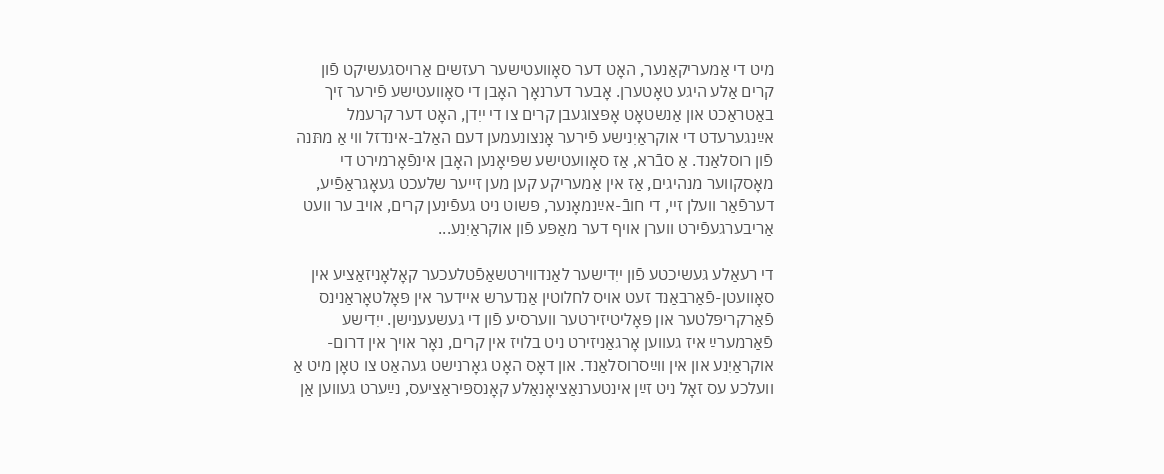מיט די אַמעריקאַנער, האָט דער סאָוועטישער רעזשים אַרויסגעשיקט פֿון קרים אַלע היגע טאָטערן. אָבער דערנאָך האָבן די סאָוועטישע פֿירער זיך באַטראַכט און אַנשטאָט אָפּצוגעבן קרים צו די ייִדן, האָט דער קרעמל אײַנגערעדט די אוקראַיִנישע פֿירער אָנצונעמען דעם האַלב-אינדזל ווי אַ מתּנה פֿון רוסלאַנד. אַ סבֿרא, אַז סאָוועטישע שפּיאָנען האָבן אינפֿאָרמירט די מאָסקווער מנהיגים, אַז אין אַמעריקע קען מען זייער שלעכט געאָגראַפֿיע, דערפֿאַר וועלן זיי, די חובֿ-אײַנמאָנער, פּשוט ניט געפֿינען קרים, אויב ער וועט אַריבערגעפֿירט ווערן אויף דער מאַפּע פֿון אוקראַיִנע...

די רעאַלע געשיכטע פֿון ייִדישער לאַנדווירטשאַפֿטלעכער קאָלאָניזאַציע אין סאָוועטן-פֿאַרבאַנד זעט אויס לחלוטין אַנדערש איידער אין פּאָלטאָראַנינס פֿאַרקריפּלטער און פּאָליטיזירטער ווערסיע פֿון די געשעענישן. ייִדישע פֿאַרמערײַ איז געווען אָרגאַניזירט ניט בלויז אין קרים, נאָר אויך אין דרום-אוקראַיִנע און אין ווײַסרוסלאַנד. און דאָס האָט גאָרנישט געהאַט צו טאָן מיט אַ וועלכע עס זאָל ניט זײַן אינטערנאַציאָנאַלע קאָנספּיראַציעס, נײַערט געווען אַן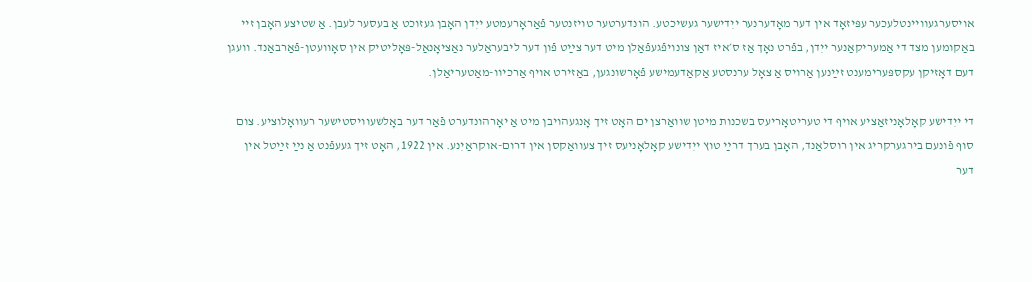אויסערגעוויינטלעכער עפּיזאָד אין דער מאָדערנער ייִדישער געשיכטע. הונדערטער טויזנטער פֿאַראָרעמטע ייִדן האָבן געזוכט אַ בעסער לעבן. אַ שטיצע האָבן זיי באַקומען מצד די אַמעריקאַנער ייִדן, בפֿרט נאָך אַז ס׳איז דאַן צונויפֿגעפֿאַלן מיט דער צײַט פֿון דער ליבעראַלער נאַציאָנאַל-פּאָליטיק אין סאָוועטן-פֿאַרבאַנד. וועגן דעם דאָזיקן עקספּערימענט זײַנען אַרויס אַ צאָל ערנסטע אַקאַדעמישע פֿאָרשונגען, באַזירט אויף אַרכיוו-מאַטעריאַלן.

די ייִדישע קאָלאָניזאַציע אויף די טעריטאָריעס בשכנות מיטן שוואַרצן ים האָט זיך אָנגעהויבן מיט אַ יאָרהונדערט פֿאַר דער באָלשעוויסטישער רעוואָלוציע. צום סוף פֿונעם בירגערקריג אין רוסלאַנד, האָבן בערך דרײַ טוץ ייִדישע קאָלאָניעס זיך צעוואַקסן אין דרום-אוקראַיִנע. אין 1922, האָט זיך געעפֿנט אַ נײַ זײַטל אין דער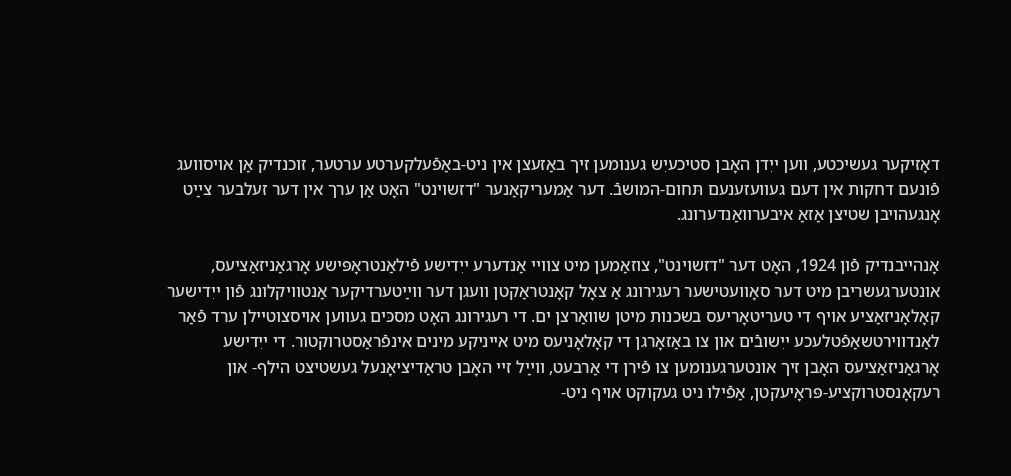דאָזיקער געשיכטע, ווען ייִדן האָבן סטיכעיִש גענומען זיך באַזעצן אין ניט-באַפֿעלקערטע ערטער, זוכנדיק אַן אויסוועג פֿונעם דחקות אין דעם געוועזענעם תּחום-המושבֿ. דער אַמעריקאַנער "דזשוינט" האָט אַן ערך אין דער זעלבער צײַט אָנגעהויבן שטיצן אַזאַ איבערוואַנדערונג.

אָנהייבנדיק פֿון 1924, האָט דער "דזשוינט", צוזאַמען מיט צוויי אַנדערע ייִדישע פֿילאַנטראָפּישע אָרגאַניזאַציעס, אונטערגעשריבן מיט דער סאָוועטישער רעגירונג אַ צאָל קאָנטראַקטן וועגן דער ווײַטערדיקער אַנטוויקלונג פֿון ייִדישער קאָלאָניזאַציע אויף די טעריטאָריעס בשכנות מיטן שוואַרצן ים. די רעגירונג האָט מסכּים געווען אויסצוטיילן ערד פֿאַר לאַנדווירטשאַפֿטלעכע ייִשובֿים און צו באַזאָרגן די קאָלאָניעס מיט אייניקע מינים אינפֿראַסטרוקטור. די ייִדישע אָרגאַניזאַציעס האָבן זיך אונטערגענומען צו פֿירן די אַרבעט, ווײַל זיי האָבן טראַדיציאָנעל געשטיצט הילף- און רעקאָנסטרוקציע-פּראָיעקטן, אַפֿילו ניט געקוקט אויף ניט-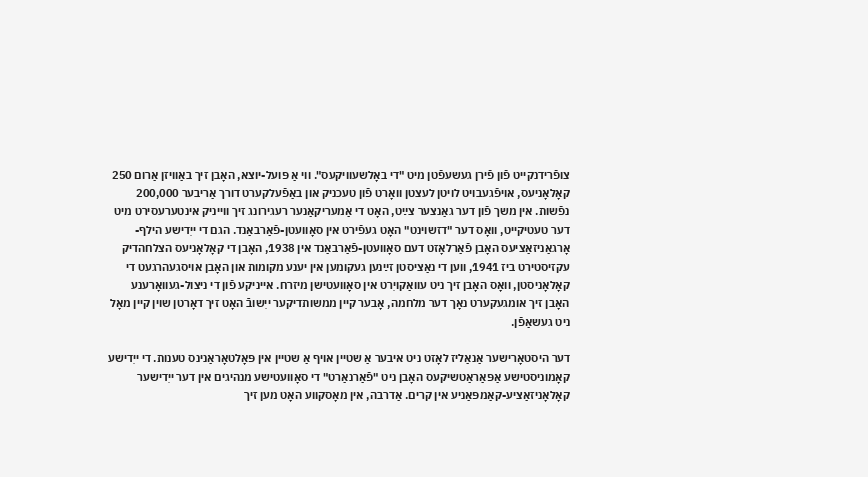צופֿרידנקייט פֿון פֿירן געשעפֿטן מיט "די באָלשעוויקעס". ווי אַ פּועל-יוצא, האָבן זיך באַוויזן אַרום 250 קאָלאָניעס, אויפֿגעבויט לויטן לעצטן וואָרט פֿון טעכניק און באַפֿעלקערט דורך אַריבער 200,000 נפֿשות. אין משך פֿון דער גאַנצער צײַט, האָט די אַמעריקאַנער רעגירונג זיך ווייניק אינטערעסירט מיט דער טעטיקייט, וואָס דער "דזשוינט" האָט געפֿירט אין סאָוועטן-פֿאַרבאַנד. הגם די ייִדישע הילף-אָרגאַניזאַציעס האָבן פֿאַרלאָזט דעם סאָוועטן-פֿאַרבאַנד אין 1938, האָבן די קאָלאָניעס הצלחהדיק עקזיסטירט ביז 1941, ווען די נאַציסטן זײַנען געקומען אין יענע מקומות און האָבן אויסגעהרגעט די קאָלאָניסטן, וואָס האָבן זיך ניט עוואַקויִרט אין סאָוועטישן מיזרח. אייניקע פֿון די ניצול-געוואָרענע האָבן זיך אומגעקערט נאָך דער מלחמה, אָבער קיין ממשותדיקער ייִשובֿ האָט זיך דאָרטן שוין קיין מאָל ניט געשאַפֿן.

דער היסטאָרישער אַנאַליז לאָזט ניט איבער אַ שטיין אויף אַ שטיין אין פּאָלטאָראַנינס טענות. די ייִדישע קאָמוניסטישע אַפּאַראַטשיקעס האָבן ניט "פֿאַרנאַרט" די סאָוועטישע מנהיגים אין דער ייִדישער קאָלאָניזאַציע-קאַמפּאַניע אין קרים. אַדרבה, אין מאָסקווע האָט מען זיך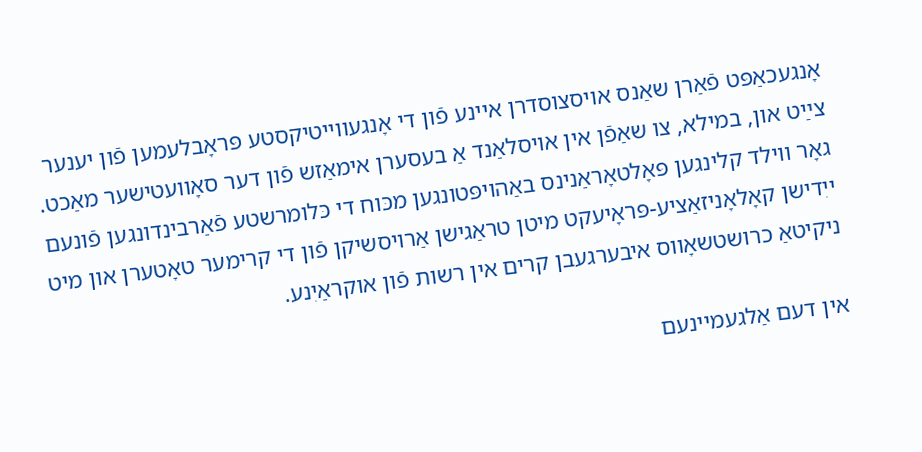אָנגעכאַפּט פֿאַרן שאַנס אויסצוסדרן איינע פֿון די אָנגעווייטיקסטע פּראָבלעמען פֿון יענער צײַט און, במילא, צו שאַפֿן אין אויסלאַנד אַ בעסערן אימאַזש פֿון דער סאָוועטישער מאַכט. גאָר ווילד קלינגען פּאָלטאָראַנינס באַהויפּטונגען מכּוח די כּלומרשטע פֿאַרבינדונגען פֿונעם ייִדישן קאָלאָניזאַציע-פּראָיעקט מיטן טראַגישן אַרויסשיקן פֿון די קרימער טאָטערן און מיט ניקיטאַ כרושטשאָווס איבערגעבן קרים אין רשות פֿון אוקראַיִנע.

אין דעם אַלגעמיינעם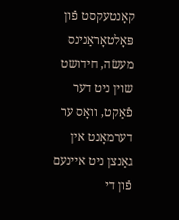קאָנטעקסט פֿון פּאָלטאָראַנינס מעשׂה, חידושט שוין ניט דער פֿאַקט, וואָס ער דערמאָנט אין גאַנצן ניט איינעם פֿון די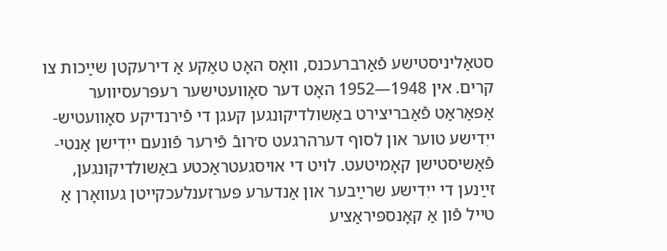סטאַליניסטישע פֿאַרברעכנס, וואָס האָט טאַקע אַ דירעקטן שײַכות צו קרים. אין 1948—1952 האָט דער סאָוועטישער רעפּרעסיווער אַפּאַראַט פֿאַבריצירט באַשולדיקונגען קעגן די פֿירנדיקע סאָוועטיש-ייִדישע טוער און לסוף דערהרגעט ס׳רובֿ פֿירער פֿונעם ייִדישן אַנטי-פֿאַשיסטישן קאָמיטעט. לויט די אויסגעטראַכטע באַשולדיקונגען, זײַנען די ייִדישע שרײַבער און אַנדערע פּערזענלעכקייטן געוואָרן אַ טייל פֿון אַ קאָנספּיראַציע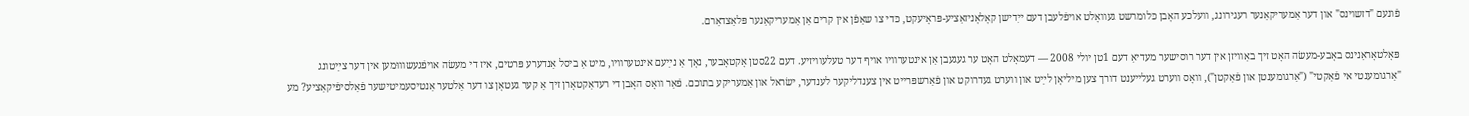פֿונעם "דזשוינס" און דער אַמעריקאַנער רעגירונג, וועלכע האָבן כּלומרשט געוואָלט אויפֿלעבן דעם ייִדישן קאָלאָניזאַציע-פּראָיעקט, כּדי צו שאַפֿן אין קרים אַן אַמעריקאַנער פּלאַצדאַרם.

פּאָלטאָראַנינס באָבע-מעשׂה האָט זיך באַוויזן אין דער רוסישער מעדיאַ דעם 1טן יולי 2008 — דעמאָלט האָט ער געגעבן אַן אינטערוויו אויף דער טעלעוויזיע. דעם 22סטן אָקטאָבער, נאָך אַ נײַעם אינטערוויו, מיט אַ ביסל אַנדערע פּרטים, איז די מעשׂה אויפֿגעשוווּמען אין דער צײַטונג "אַרגומענטי אי פֿאַקטי" ("אַרגומענטן און פֿאַקטן"), וואָס ווערט געלייענט דורך צען מיליאָן לײַט און ווערט געדרוקט און פֿאַרשפּרייט אין צענדליקער לענדער, ישׂראל און אַמעריקע בתוכם. פֿאַר וואָס האָבן די רעדאַקטאָרן זיך אַ קער געטאָן צו דער אַלטער אַנטיסעמיטישער פֿאַלסיפֿיקאַציע? מע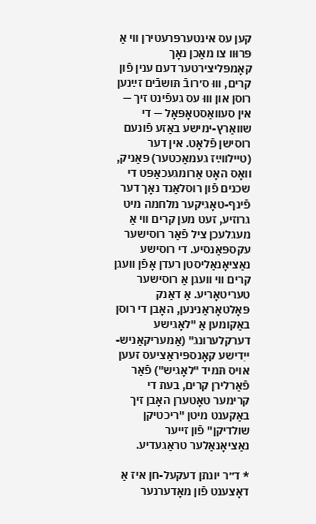קען עס אינטערפּרעטירן ווי אַ פּרוּוו צו מאַכן נאָך קאָמפּליצירטער דעם ענין פֿון קרים, וווּ ס׳רובֿ תּושבֿים זײַנען רוסן און וווּ עס געפֿינט זיך — אין סעוואַסטאָפּאָל — די שוואַרץ-ימישע באַזע פֿונעם רוסישן פֿלאָט. אין דער (טיילווײַז געמאַכטער) פּאַניק, וואָס האָט אַרומגעכאַפּט די שכנים פֿון רוסלאַנד נאָך דער פֿינף-טאָגיקער מלחמה מיט גרוזיע, זעט מען קרים ווי אַ מעגלעכן ציל פֿאַר רוסישער עקספּאַנסיע. די רוסישע נאַציאָנאַליסטן רעדן אָפֿן וועגן קרים ווי וועגן אַ רוסישער טעריטאָריע. אַ דאַנק פּאָלטאָראַנינען, האָבן די רוסן באַקומען אַ "לאָגישע דערקלערונג" (אַמעריקאַניש-ייִדישע קאָנספּיראַציעס זעען אויס תּמיד "לאָגיש") פֿאַר פֿאַרלירן קרים, בעת די קרימער טאָטערן האָבן זיך באַקענט מיטן "ריכטיקן שולדיקן" פֿון זייער נאַציאָנאַלער טראַגעדיע.

* ד״ר יונתן דעקעל-חן איז אַ דאָצענט פֿון מאָדערנער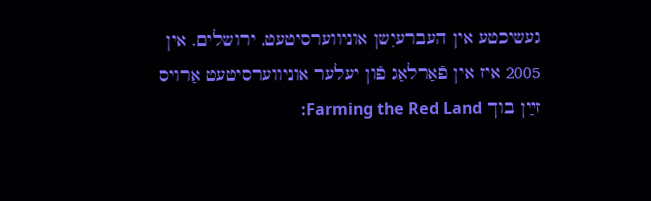געשיכטע אין העברעיִשן אוניווערסיטעט, ירושלים. אין 2005 איז אין פֿאַרלאַג פֿון יעלער אוניווערסיטעט אַרויס זײַן בוך Farming the Red Land: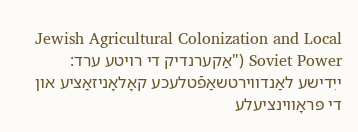Jewish Agricultural Colonization and Local Soviet Power ("אַקערנדיק די רויטע ערד: ייִדישע לאַנדווירטשאַפֿטלעכע קאָלאָניזאַציע און די פּראָווינציעלע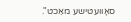סאָוועטישע מאַכט".